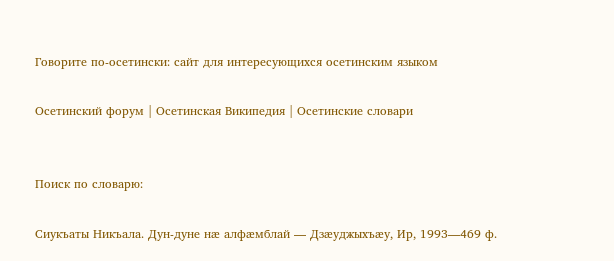Говорите по-осетински: сайт для интересующихся осетинским языком

Осетинский форум | Осетинская Википедия | Осетинские словари


Поиск по словарю:

Сиукъаты Никъала. Дун-дуне нæ алфæмблай — Дзæуджыхъæу, Ир, 1993—469 ф.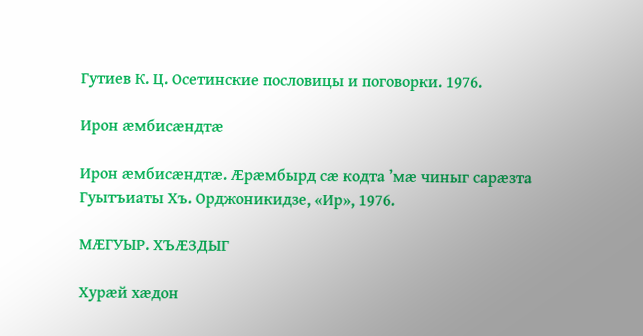Гутиев К. Ц. Осетинские пословицы и поговорки. 1976.

Ирон æмбисæндтæ

Ирон æмбисæндтæ. Æрæмбырд сæ кодта ’мæ чиныг сарæзта Гуытъиаты Хъ. Орджоникидзе, «Ир», 1976.

МÆГУЫР. ХЪÆЗДЫГ

Хурæй хæдон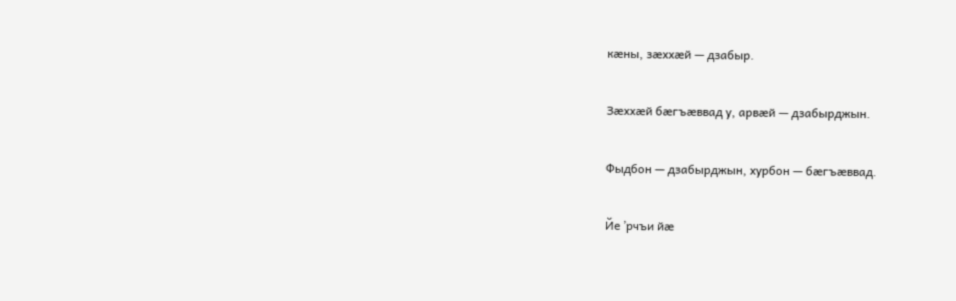кæны, зæххæй — дзабыр.

Зæххæй бæгъæввад у, арвæй — дзабырджын.

Фыдбон — дзабырджын, хурбон — бæгъæввад.

Йе ’рчъи йæ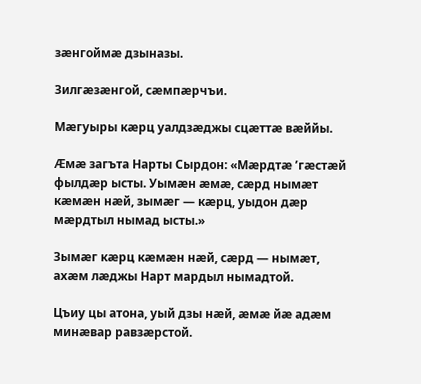зæнгоймæ дзыназы.

Зилгæзæнгой, сæмпæрчъи.

Мæгуыры кæрц уалдзæджы сцæттæ вæййы.

Æмæ загъта Нарты Сырдон: «Мæрдтæ ’гæстæй фылдæр ысты. Уымæн æмæ, сæрд нымæт кæмæн нæй, зымæг — кæрц, уыдон дæр мæрдтыл нымад ысты.»

Зымæг кæрц кæмæн нæй, сæрд — нымæт, ахæм лæджы Нарт мардыл нымадтой.

Цъиу цы атона, уый дзы нæй, æмæ йæ адæм минæвар равзæрстой.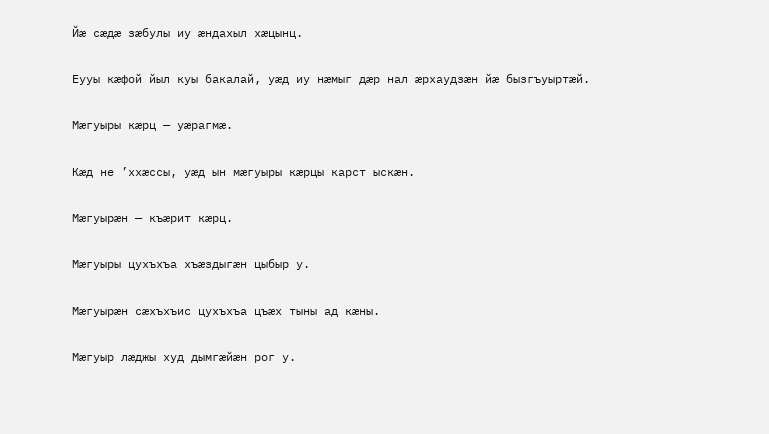Йæ сæдæ зæбулы иу æндахыл хæцынц.

Еууы кæфой йыл куы бакалай, уæд иу нæмыг дæр нал æрхаудзæн йæ бызгъуыртæй.

Мæгуыры кæрц — уæрагмæ.

Кæд не ’ххæссы, уæд ын мæгуыры кæрцы карст ыскæн.

Мæгуырæн — къæрит кæрц.

Мæгуыры цухъхъа хъæздыгæн цыбыр у.

Мæгуырæн сæхъхъис цухъхъа цъæх тыны ад кæны.

Мæгуыр лæджы худ дымгæйæн рог у.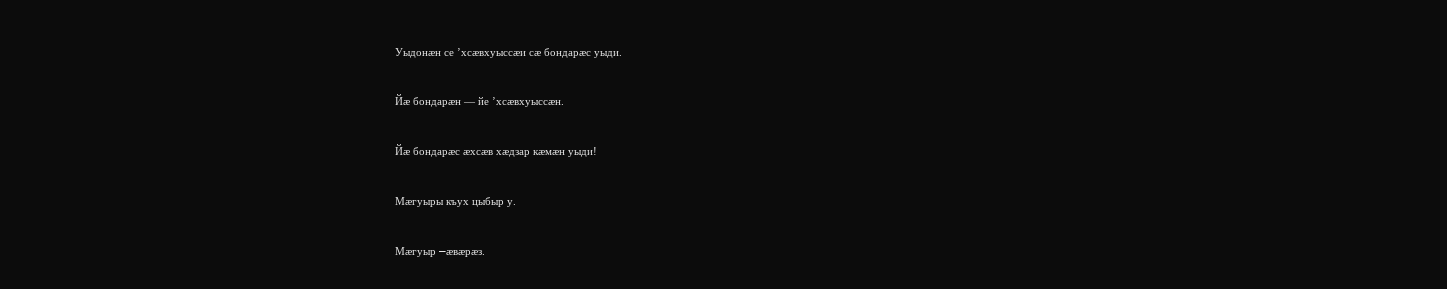Уыдонæн се ’хсæвхуыссæи сæ бондарæс уыди.

Йæ бондарæн — йе ’хсæвхуыссæн.

Йæ бондарæс æхсæв хæдзар кæмæн уыди!

Мæгуыры къух цыбыр у.

Мæгуыр —æвæрæз.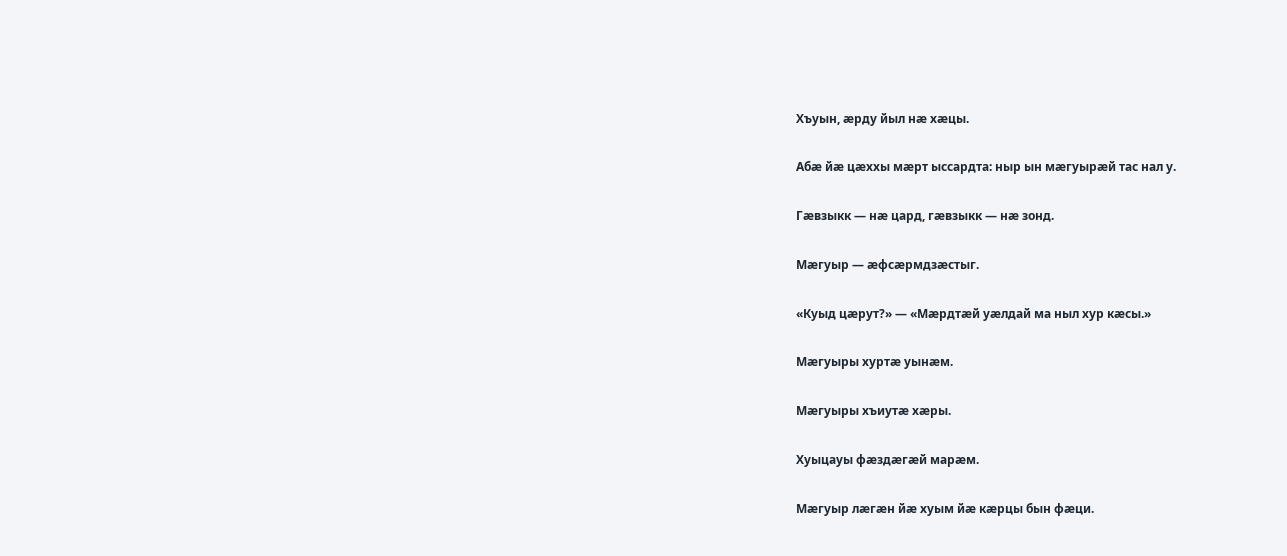Хъуын, æрду йыл нæ хæцы.

Абæ йæ цæххы мæрт ыссардта: ныр ын мæгуырæй тас нал у.

Гæвзыкк — нæ цард, гæвзыкк — нæ зонд.

Мæгуыр — æфсæрмдзæстыг.

«Куыд цæрут?» — «Мæрдтæй уæлдай ма ныл хур кæсы.»

Мæгуыры хуртæ уынæм.

Мæгуыры хъиутæ хæры.

Хуыцауы фæздæгæй марæм.

Мæгуыр лæгæн йæ хуым йæ кæрцы бын фæци.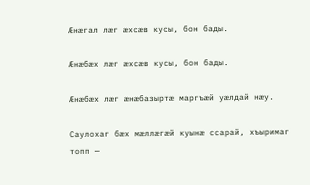Æнæгал лæг æхсæв кусы, бон бады.

Æнæбæх лæг æхсæв кусы, бон бады.

Æнæбæх лæг æнæбазыртæ маргъæй уæлдай нæу.

Саулохаг бæх мæллæгæй куынæ ссарай, хъыримаг топп —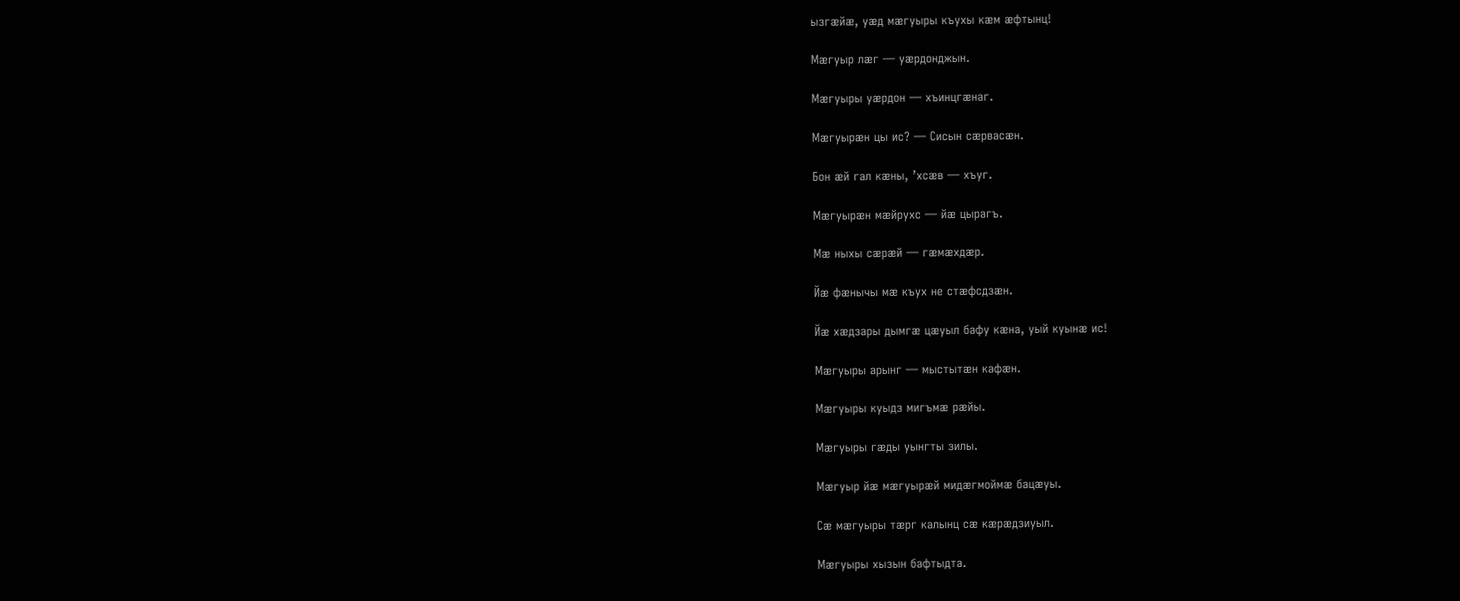ызгæйæ, уæд мæгуыры къухы кæм æфтынц!

Мæгуыр лæг — уæрдонджын.

Мæгуыры уæрдон — хъинцгæнаг.

Мæгуырæн цы ис? — Сисын сæрвасæн.

Бон æй гал кæны, ’хсæв — хъуг.

Мæгуырæн мæйрухс — йæ цырагъ.

Мæ ныхы сæрæй — гæмæхдæр.

Йæ фæнычы мæ къух не стæфсдзæн.

Йæ хæдзары дымгæ цæуыл бафу кæна, уый куынæ ис!

Мæгуыры арынг — мыстытæн кафæн.

Мæгуыры куыдз мигъмæ рæйы.

Мæгуыры гæды уынгты зилы.

Мæгуыр йæ мæгуырæй мидæгмоймæ бацæуы.

Сæ мæгуыры тæрг калынц сæ кæрæдзиуыл.

Мæгуыры хызын бафтыдта.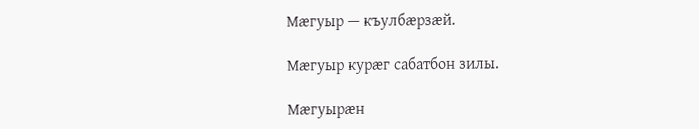Мæгуыр — къулбæрзæй.

Мæгуыр курæг сабатбон зилы.

Мæгуырæн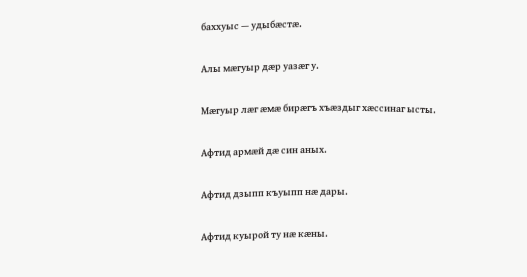баххуыс — удыбæстæ.

Алы мæгуыр дæр уазæг у.

Мæгуыр лæг æмæ бирæгъ хъæздыг хæссинаг ысты.

Афтид армæй дæ син аных.

Афтид дзыпп къуыпп нæ дары.

Афтид куырой ту нæ кæны.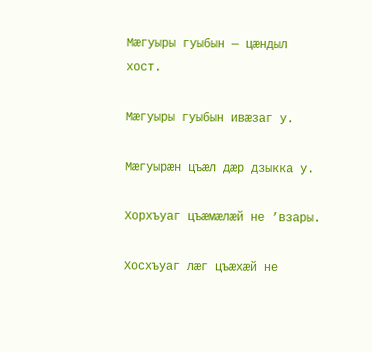Мæгуыры гуыбын — цæндыл хост.

Мæгуыры гуыбын ивæзаг у.

Мæгуырæн цъæл дæр дзыкка у.

Хорхъуаг цъæмæлæй не ’взары.

Хосхъуаг лæг цъæхæй не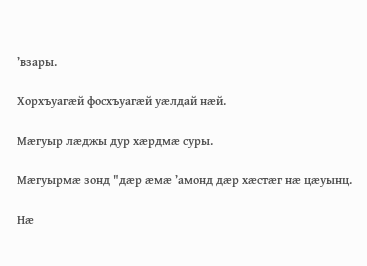’взары.

Хорхъуагæй фосхъуагæй уæлдай нæй.

Мæгуыр лæджы дур хæрдмæ суры.

Мæгуырмæ зонд "дæр æмæ ’амонд дæр хæстæг нæ цæуынц.

Нæ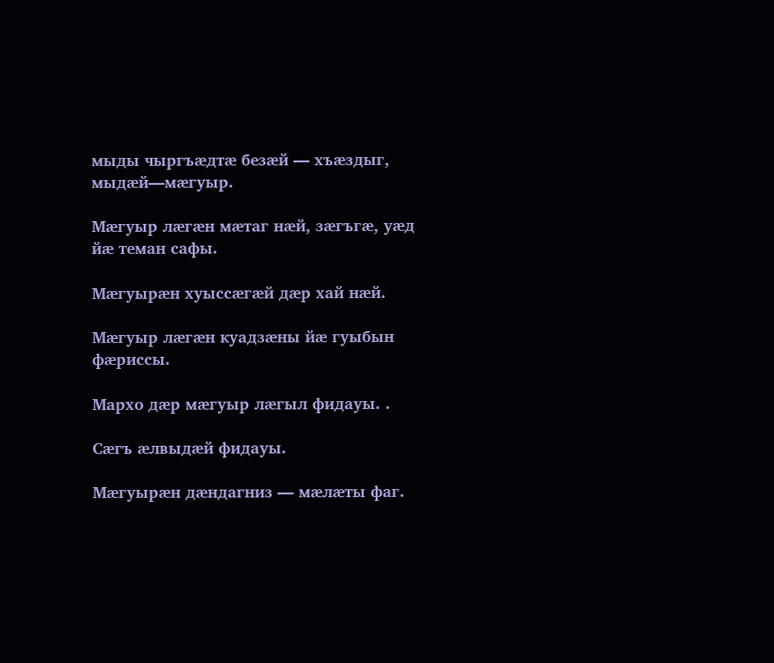мыды чыргъæдтæ безæй — хъæздыг, мыдæй—мæгуыр.

Мæгуыр лæгæн мæтаг нæй, зæгъгæ, уæд йæ теман сафы.

Мæгуырæн хуыссæгæй дæр хай нæй.

Мæгуыр лæгæн куадзæны йæ гуыбын фæриссы.

Мархо дæр мæгуыр лæгыл фидауы. .

Сæгъ æлвыдæй фидауы.

Мæгуырæн дæндагниз — мæлæты фаг.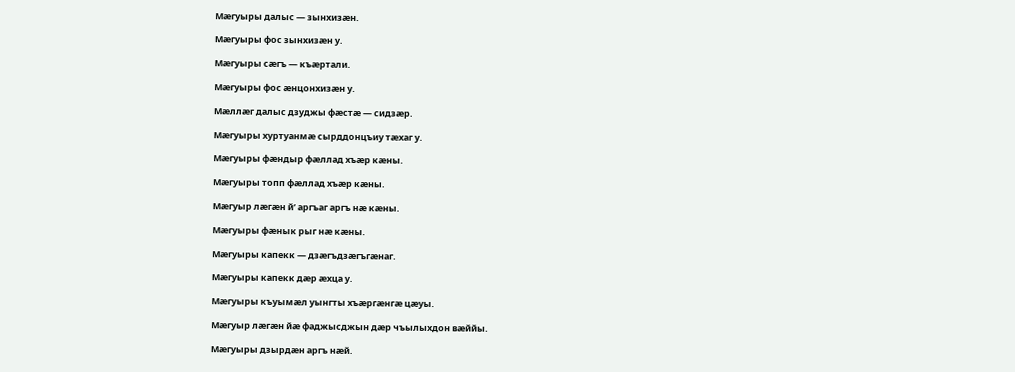Мæгуыры далыс — зынхизæн.

Мæгуыры фос зынхизæн у.

Мæгуыры сæгъ — къæртали.

Мæгуыры фос æнцонхизæн у.

Мæллæг далыс дзуджы фæстæ — сидзæр.

Мæгуыры хуртуанмæ сырддонцъиу тæхаг у.

Мæгуыры фæндыр фæллад хъæр кæны.

Мæгуыры топп фæллад хъæр кæны.

Мæгуыр лæгæн й’ аргъаг аргъ нæ кæны.

Мæгуыры фæнык рыг нæ кæны.

Мæгуыры капекк — дзæгъдзæгъгæнаг.

Мæгуыры капекк дæр æхца у.

Мæгуыры къуымæл уынгты хъæргæнгæ цæуы.

Мæгуыр лæгæн йæ фаджысджын дæр чъылыхдон вæййы.

Мæгуыры дзырдæн аргъ нæй.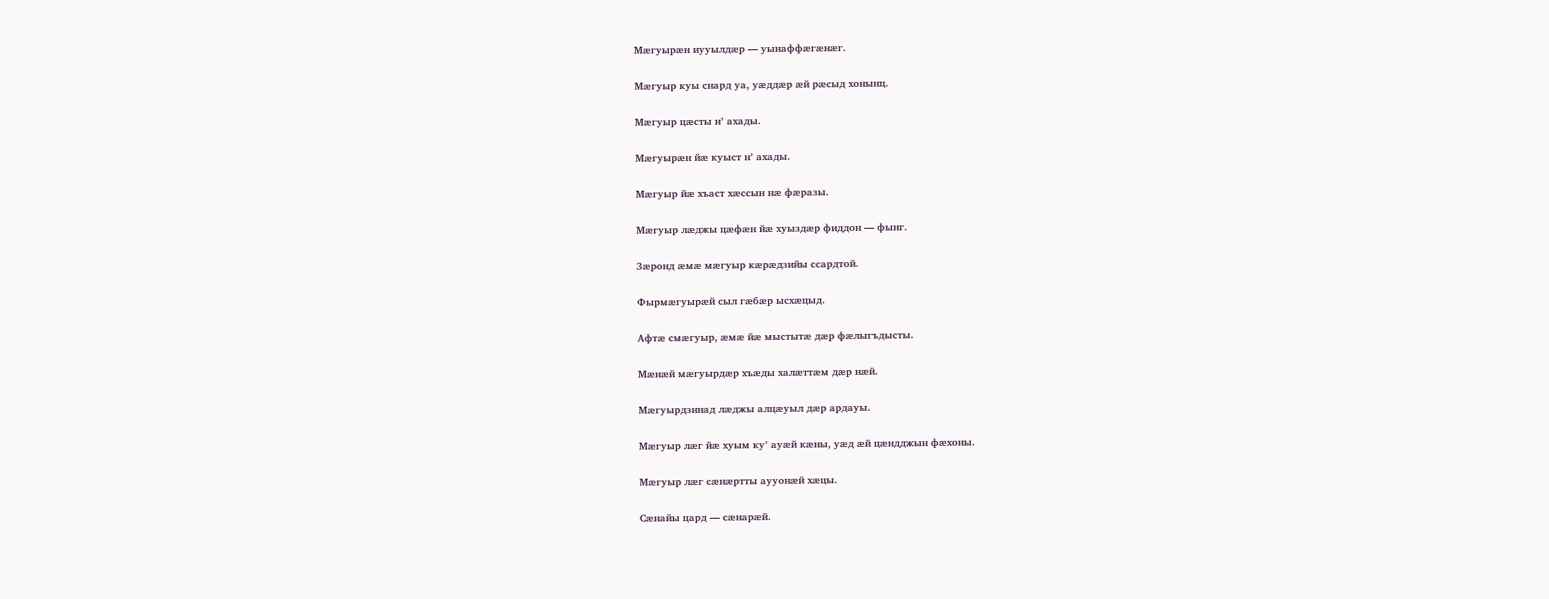Мæгуырæн иууылдæр — уынаффæгæнæг.

Мæгуыр куы снард уа, уæддæр æй рæсыд хонынц.

Мæгуыр цæсты н’ ахады.

Мæгуырæн йæ куыст н’ ахады.

Мæгуыр йæ хъаст хæссын нæ фæразы.

Мæгуыр лæджы цæфæн йæ хуыздæр фиддон — фынг.

Зæронд æмæ мæгуыр кæрæдзийы ссардтой.

Фырмæгуырæй сыл гæбæр ысхæцыд.

Афтæ смæгуыр, æмæ йæ мыстытæ дæр фæлыгъдысты.

Мæнæй мæгуырдæр хъæды халæттæм дæр нæй.

Мæгуырдзинад лæджы алцæуыл дæр ардауы.

Мæгуыр лæг йæ хуым ку’ ауæй кæны, уæд æй цæндджын фæхоны.

Мæгуыр лæг сæнæртты аууонæй хæцы.

Сæнайы цард — сæнарæй.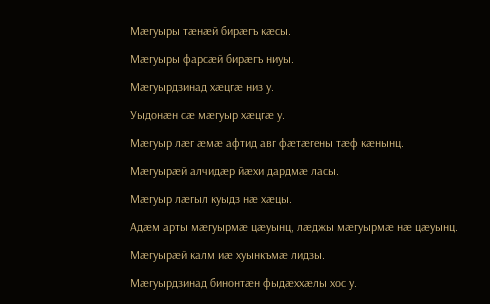Мæгуыры тæнæй бирæгъ кæсы.

Мæгуыры фарсæй бирæгъ ниуы.

Мæгуырдзинад хæцгæ низ у.

Уыдонæн сæ мæгуыр хæцгæ у.

Мæгуыр лæг æмæ афтид авг фæтæгены тæф кæнынц.

Мæгуырæй алчидæр йæхи дардмæ ласы.

Мæгуыр лæгыл куыдз нæ хæцы.

Адæм арты мæгуырмæ цæуынц, лæджы мæгуырмæ нæ цæуынц.

Мæгуырæй калм иæ хуынкъмæ лидзы.

Мæгуырдзинад бинонтæн фыдæххæлы хос у.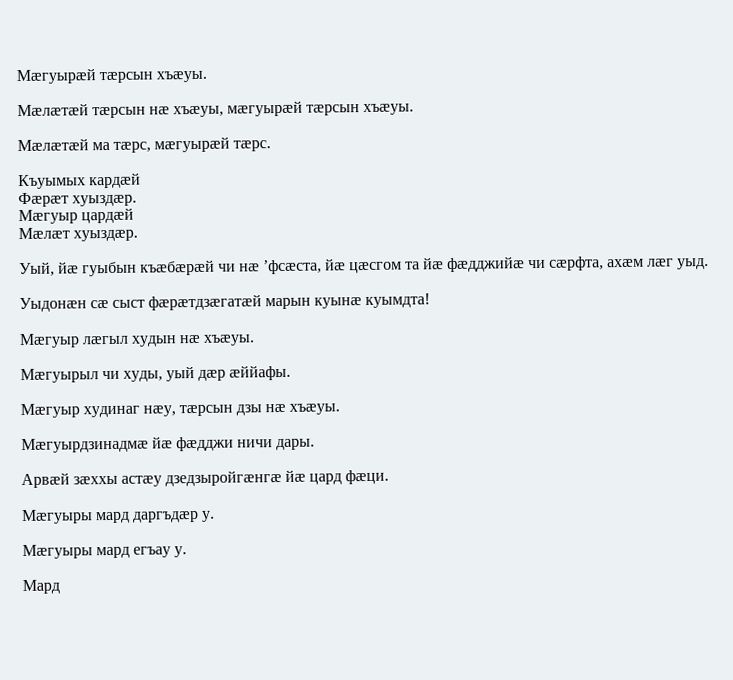Мæгуырæй тæрсын хъæуы.

Мæлæтæй тæрсын нæ хъæуы, мæгуырæй тæрсын хъæуы.

Мæлæтæй ма тæрс, мæгуырæй тæрс.

Къуымых кардæй
Фæрæт хуыздæр.
Мæгуыр цардæй
Мæлæт хуыздæр.

Уый, йæ гуыбын къæбæрæй чи нæ ’фсæста, йæ цæсгом та йæ фæдджийæ чи сæрфта, ахæм лæг уыд.

Уыдонæн сæ сыст фæрæтдзæгатæй марын куынæ куымдта!

Мæгуыр лæгыл худын нæ хъæуы.

Мæгуырыл чи худы, уый дæр æййафы.

Мæгуыр худинаг нæу, тæрсын дзы нæ хъæуы.

Мæгуырдзинадмæ йæ фæдджи ничи дары.

Арвæй зæххы астæу дзедзыройгæнгæ йæ цард фæци.

Мæгуыры мард даргъдæр у.

Мæгуыры мард егъау у.

Мард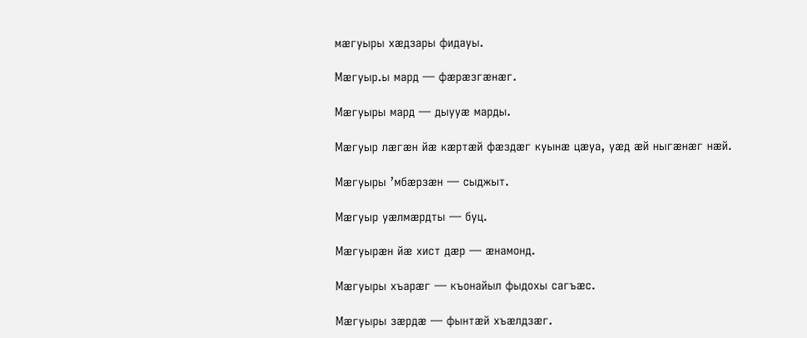мæгуыры хæдзары фидауы.

Мæгуыр.ы мард — фæрæзгæнæг.

Мæгуыры мард — дыууæ марды.

Мæгуыр лæгæн йæ кæртæй фæздæг куынæ цæуа, уæд æй ныгæнæг нæй.

Мæгуыры ’мбæрзæн — сыджыт.

Мæгуыр уæлмæрдты — буц.

Мæгуырæн йæ хист дæр — æнамонд.

Мæгуыры хъарæг — къонайыл фыдохы сагъæс.

Мæгуыры зæрдæ — фынтæй хъæлдзæг.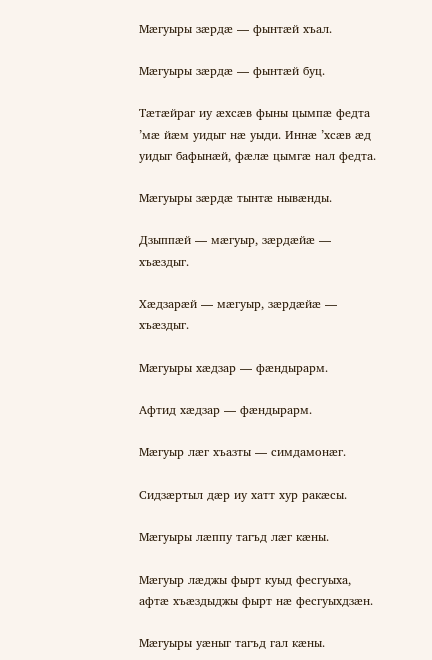Мæгуыры зæрдæ — фынтæй хъал.

Мæгуыры зæрдæ — фынтæй буц.

Тæтæйраг иу æхсæв фыны цымпæ федта ’мæ йæм уидыг нæ уыди. Иннæ ’хсæв æд уидыг бафынæй, фæлæ цымгæ нал федта.

Мæгуыры зæрдæ тынтæ нывæнды.

Дзыппæй — мæгуыр, зæрдæйæ — хъæздыг.

Хæдзарæй — мæгуыр, зæрдæйæ — хъæздыг.

Мæгуыры хæдзар — фæндырарм.

Афтид хæдзар — фæндырарм.

Мæгуыр лæг хъазты — симдамонæг.

Сидзæртыл дæр иу хатт хур ракæсы.

Мæгуыры лæппу тагъд лæг кæны.

Мæгуыр лæджы фырт куыд фесгуыха, афтæ хъæздыджы фырт нæ фесгуыхдзæн.

Мæгуыры уæныг тагъд гал кæны.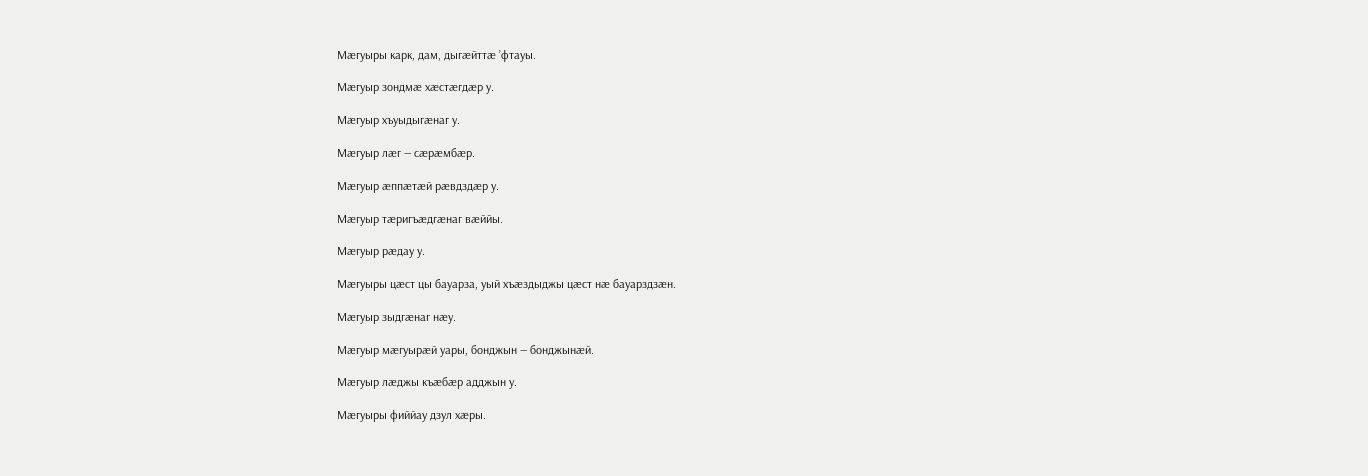Мæгуыры карк, дам, дыгæйттæ ’фтауы.

Мæгуыр зондмæ хæстæгдæр у.

Мæгуыр хъуыдыгæнаг у.

Мæгуыр лæг — сæрæмбæр.

Мæгуыр æппæтæй рæвдздæр у.

Мæгуыр тæригъæдгæнаг вæййы.

Мæгуыр рæдау у.

Мæгуыры цæст цы бауарза, уый хъæздыджы цæст нæ бауарздзæн.

Мæгуыр зыдгæнаг нæу.

Мæгуыр мæгуырæй уары, бонджын — бонджынæй.

Мæгуыр лæджы къæбæр адджын у.

Мæгуыры фиййау дзул хæры.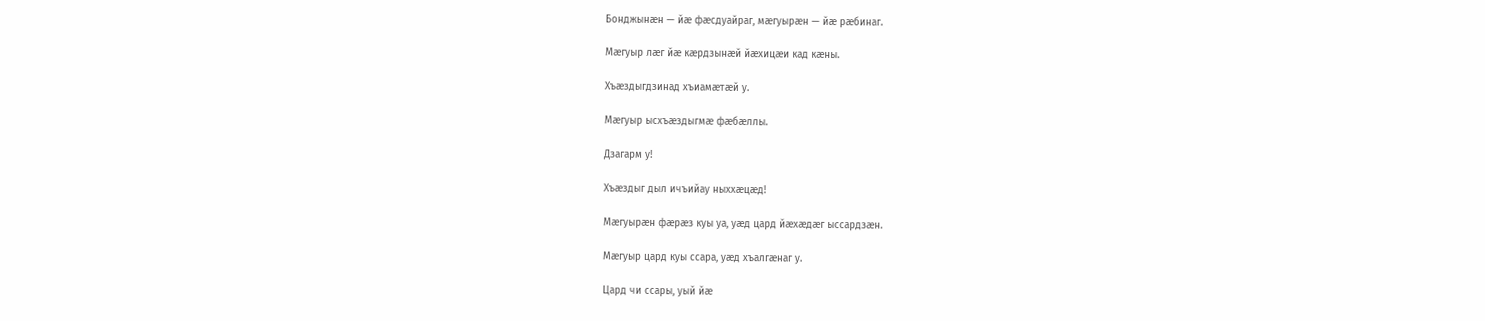Бонджынæн — йæ фæсдуайраг, мæгуырæн — йæ рæбинаг.

Мæгуыр лæг йæ кæрдзынæй йæхицæи кад кæны.

Хъæздыгдзинад хъиамæтæй у.

Мæгуыр ысхъæздыгмæ фæбæллы.

Дзагарм у!

Хъæздыг дыл ичъийау ныххæцæд!

Мæгуырæн фæрæз куы уа, уæд цард йæхæдæг ыссардзæн.

Мæгуыр цард куы ссара, уæд хъалгæнаг у.

Цард чи ссары, уый йæ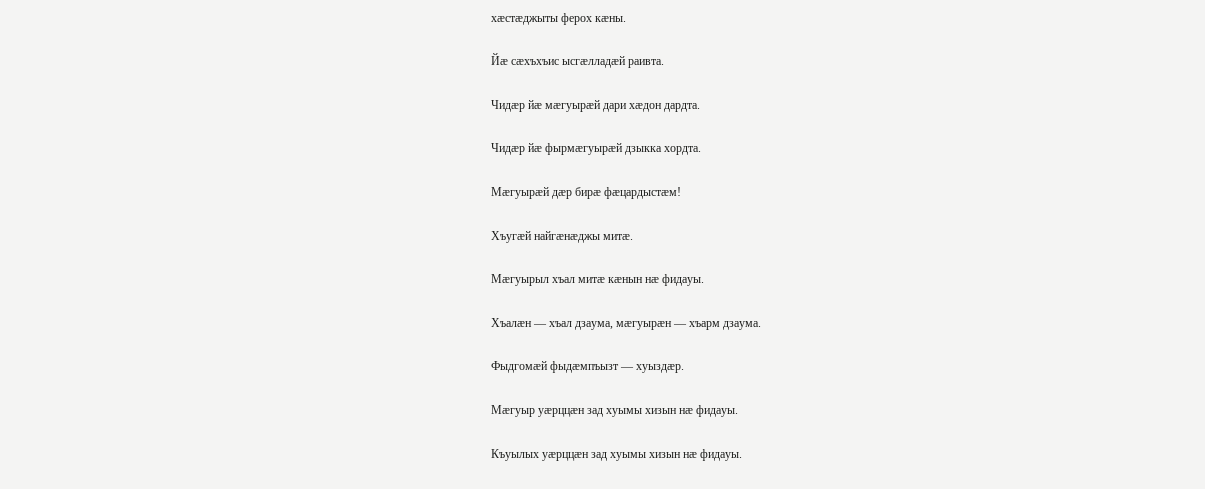хæстæджыты ферох кæны.

Йæ сæхъхъис ысгæлладæй раивта.

Чидæр йæ мæгуырæй дари хæдон дардта.

Чидæр йæ фырмæгуырæй дзыкка хордта.

Мæгуырæй дæр бирæ фæцардыстæм!

Хъугæй найгæнæджы митæ.

Мæгуырыл хъал митæ кæнын нæ фидауы.

Хъалæн — хъал дзаума, мæгуырæн — хъарм дзаума.

Фыдгомæй фыдæмпъызт — хуыздæр.

Мæгуыр уæрццæн зад хуымы хизын нæ фидауы.

Къуылых уæрццæн зад хуымы хизын нæ фидауы.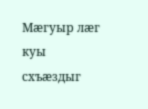Мæгуыр лæг куы схъæздыг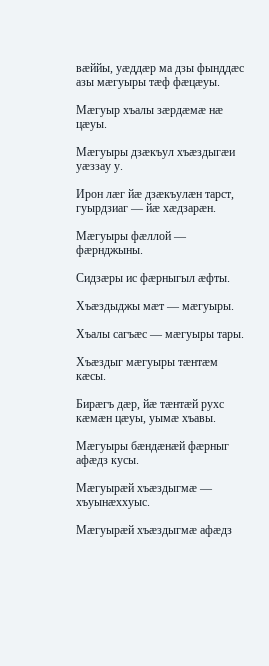вæййы, уæддæр ма дзы фынддæс азы мæгуыры тæф фæцæуы.

Мæгуыр хъалы зæрдæмæ нæ цæуы.

Мæгуыры дзæкъул хъæздыгæи уæззау у.

Ирон лæг йæ дзæкъулæн тарст, гуырдзиаг — йæ хæдзарæн.

Мæгуыры фæллой — фæрнджыны.

Сидзæры ис фæрныгыл æфты.

Хъæздыджы мæт — мæгуыры.

Хъалы сагъæс — мæгуыры тары.

Хъæздыг мæгуыры тæнтæм кæсы.

Бирæгъ дæр, йæ тæнтæй рухс кæмæн цæуы, уымæ хъавы.

Мæгуыры бæндæнæй фæрныг афæдз кусы.

Мæгуырæй хъæздыгмæ — хъуынæххуыс.

Мæгуырæй хъæздыгмæ афæдз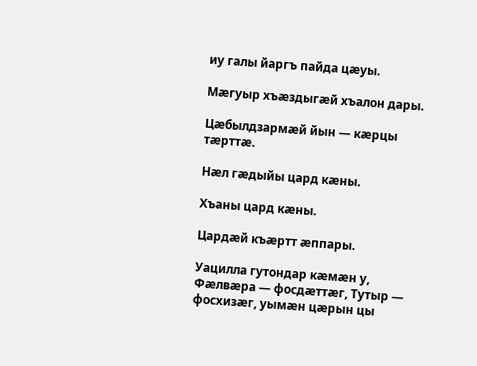иу галы йаргъ пайда цæуы.

Мæгуыр хъæздыгæй хъалон дары.

Цæбылдзармæй йын — кæрцы тæрттæ.

Нæл гæдыйы цард кæны.

Хъаны цард кæны.

Цардæй къæртт æппары.

Уацилла гутондар кæмæн у, Фæлвæра — фосдæттæг, Тутыр — фосхизæг, уымæн цæрын цы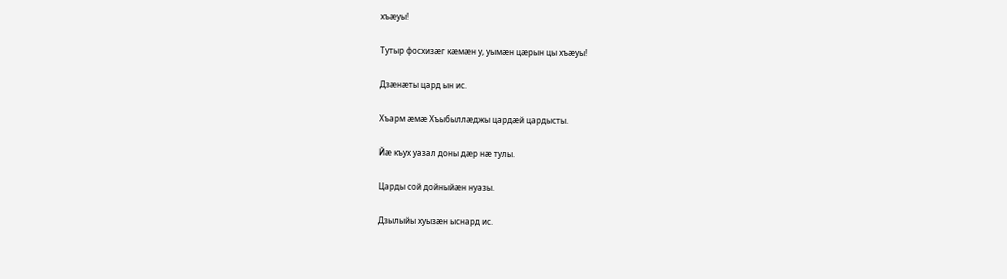хъæуы!

Тутыр фосхизæг кæмæн у, уымæн цæрын цы хъæуы!

Дзæнæты цард ын ис.

Хъарм æмæ Хъыбыллæджы цардæй цардысты.

Йæ къух уазал доны дæр нæ тулы.

Царды сой дойныйæн нуазы.

Дзылыйы хуызæн ыснард ис.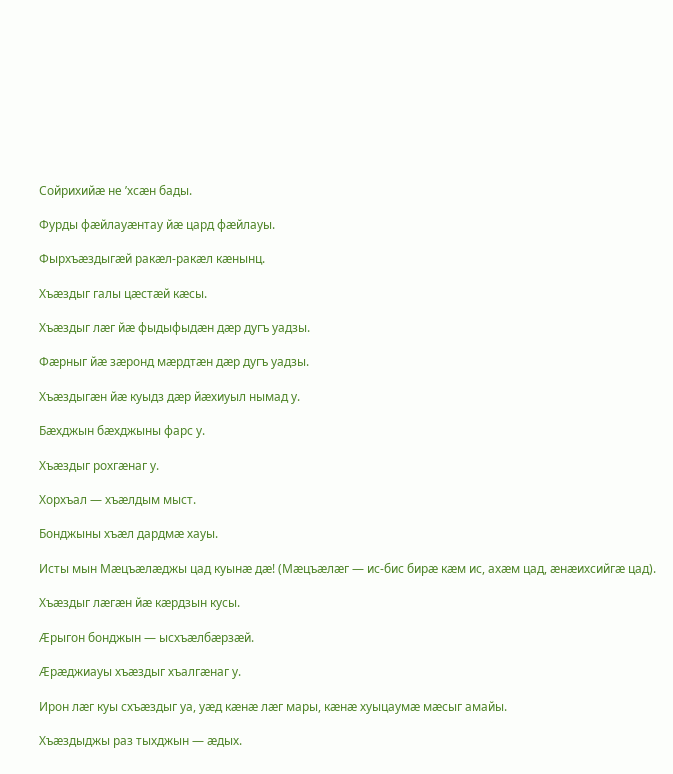Сойрихийæ не ’хсæн бады.

Фурды фæйлауæнтау йæ цард фæйлауы.

Фырхъæздыгæй ракæл-ракæл кæнынц.

Хъæздыг галы цæстæй кæсы.

Хъæздыг лæг йæ фыдыфыдæн дæр дугъ уадзы.

Фæрныг йæ зæронд мæрдтæн дæр дугъ уадзы.

Хъæздыгæн йæ куыдз дæр йæхиуыл нымад у.

Бæхджын бæхджыны фарс у.

Хъæздыг рохгæнаг у.

Хорхъал — хъæлдым мыст.

Бонджыны хъæл дардмæ хауы.

Исты мын Мæцъæлæджы цад куынæ дæ! (Мæцъæлæг — ис-бис бирæ кæм ис, ахæм цад, æнæихсийгæ цад).

Хъæздыг лæгæн йæ кæрдзын кусы.

Æрыгон бонджын — ысхъæлбæрзæй.

Æрæджиауы хъæздыг хъалгæнаг у.

Ирон лæг куы схъæздыг уа, уæд кæнæ лæг мары, кæнæ хуыцаумæ мæсыг амайы.

Хъæздыджы раз тыхджын — æдых.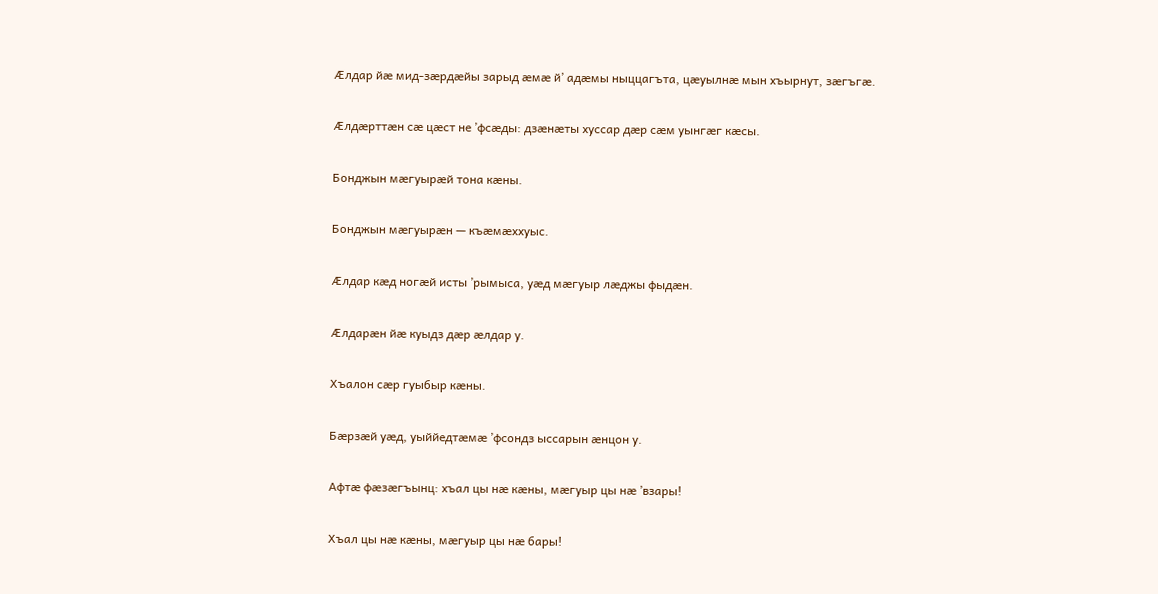Æлдар йæ мид-зæрдæйы зарыд æмæ й’ адæмы ныццагъта, цæуылнæ мын хъырнут, зæгъгæ.

Æлдæрттæн сæ цæст не ’фсæды: дзæнæты хуссар дæр сæм уынгæг кæсы.

Бонджын мæгуырæй тона кæны.

Бонджын мæгуырæн — къæмæххуыс.

Æлдар кæд ногæй исты ’рымыса, уæд мæгуыр лæджы фыдæн.

Æлдарæн йæ куыдз дæр æлдар у.

Хъалон сæр гуыбыр кæны.

Бæрзæй уæд, уыййедтæмæ ’фсондз ыссарын æнцон у.

Афтæ фæзæгъынц: хъал цы нæ кæны, мæгуыр цы нæ ’взары!

Хъал цы нæ кæны, мæгуыр цы нæ бары!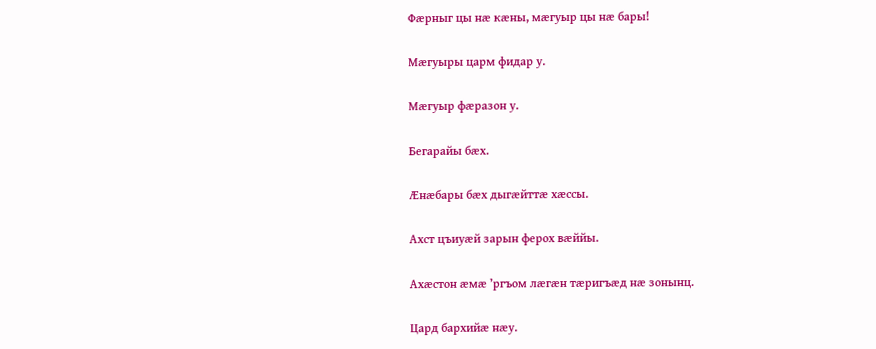Фæрныг цы нæ кæны, мæгуыр цы нæ бары!

Мæгуыры царм фидар у.

Мæгуыр фæразон у.

Бегарайы бæх.

Æнæбары бæх дыгæйттæ хæссы.

Ахст цъиуæй зарын ферох вæййы.

Ахæстон æмæ ’ргъом лæгæн тæригъæд нæ зонынц.

Цард бархийæ нæу.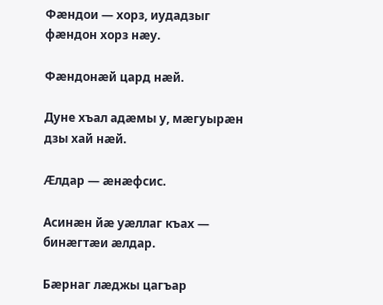Фæндои — хорз, иудадзыг фæндон хорз нæу.

Фæндонæй цард нæй.

Дуне хъал адæмы у, мæгуырæн дзы хай нæй.

Æлдар — æнæфсис.

Асинæн йæ уæллаг къах — бинæгтæи æлдар.

Бæрнаг лæджы цагъар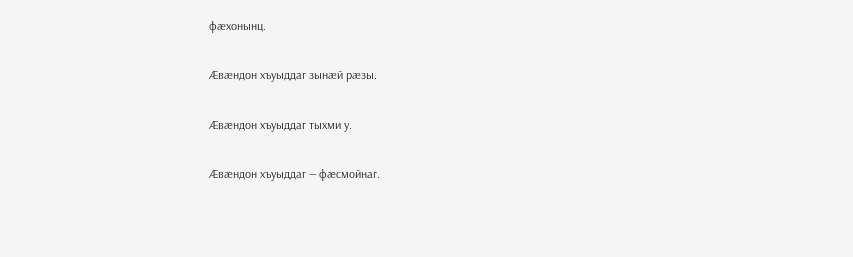фæхонынц.

Æвæндон хъуыддаг зынæй рæзы.

Æвæндон хъуыддаг тыхми у.

Æвæндон хъуыддаг — фæсмойнаг.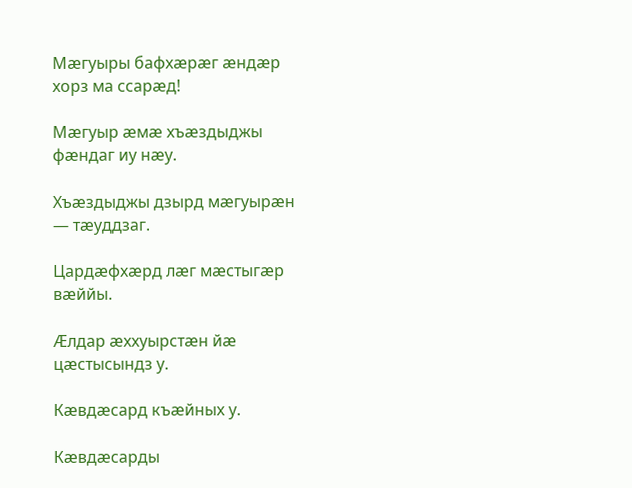Мæгуыры бафхæрæг æндæр хорз ма ссарæд!

Мæгуыр æмæ хъæздыджы фæндаг иу нæу.

Хъæздыджы дзырд мæгуырæн — тæуддзаг.

Цардæфхæрд лæг мæстыгæр вæййы.

Æлдар æххуырстæн йæ цæстысындз у.

Кæвдæсард къæйных у.

Кæвдæсарды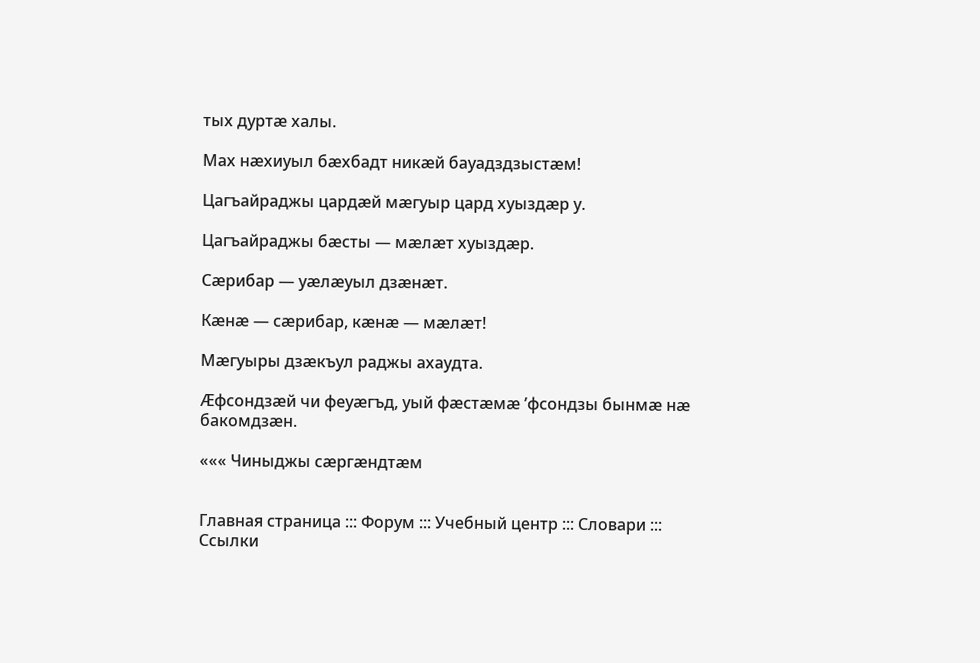тых дуртæ халы.

Мах нæхиуыл бæхбадт никæй бауадздзыстæм!

Цагъайраджы цардæй мæгуыр цард хуыздæр у.

Цагъайраджы бæсты — мæлæт хуыздæр.

Сæрибар — уæлæуыл дзæнæт.

Кæнæ — сæрибар, кæнæ — мæлæт!

Мæгуыры дзæкъул раджы ахаудта.

Æфсондзæй чи феуæгъд, уый фæстæмæ ’фсондзы бынмæ нæ бакомдзæн.

««« Чиныджы сæргæндтæм


Главная страница ::: Форум ::: Учебный центр ::: Словари ::: Ссылки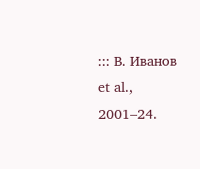::: В. Иванов et al., 2001–24.